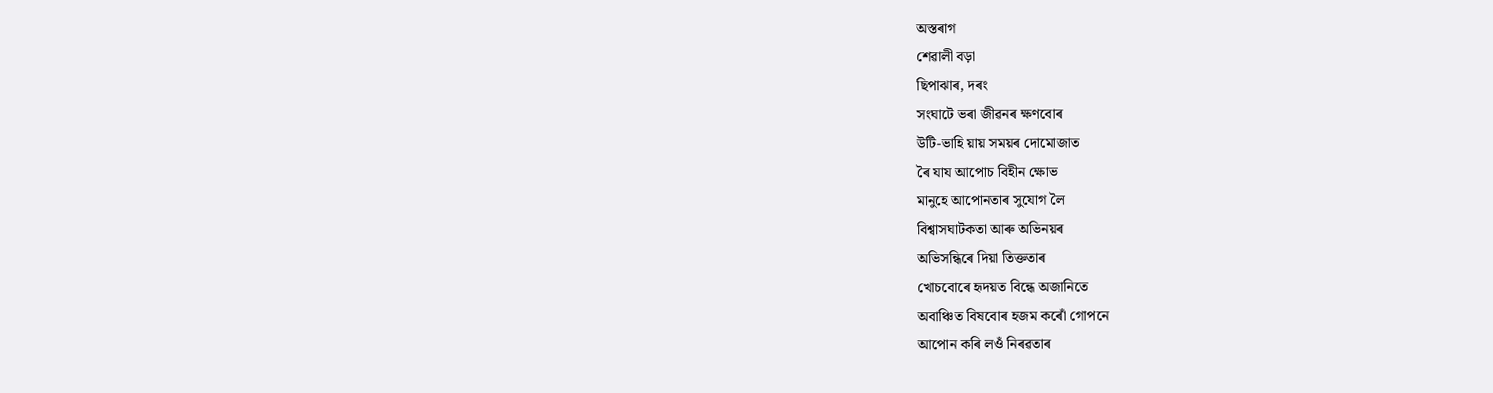অস্তৰাগ
শেৱালী বড়া
ছিপাঝাৰ, দৰং
সংঘাটে ভৰা জীৱনৰ ক্ষণবোৰ
উটি-ভাহি য়ায় সময়ৰ দোমোজাত
ৰৈ যায আপোচ বিহীন ক্ষোভ
মানুহে আপোনতাৰ সুযোগ লৈ
বিশ্বাসঘাটকতা আৰু অভিনয়ৰ
অভিসন্ধিৰে দিয়া তিক্ততাৰ
খোচবোৰে হৃদয়ত বিন্ধে অজানিতে
অবাঞ্চিত বিষবোৰ হজম কৰোঁ গোপনে
আপোন কৰি লওঁ নিৰৱতাৰ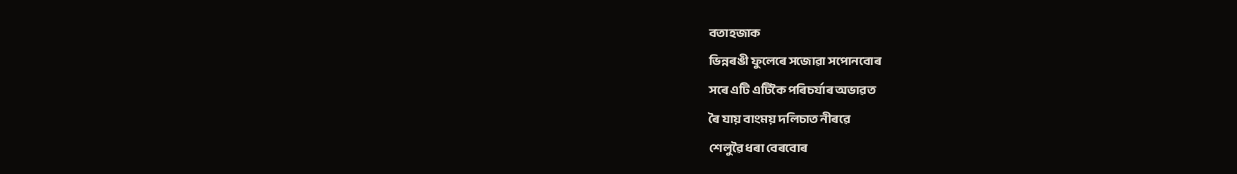বতাহজাক
ভিন্নৰঙী ফুলেৰে সজোৱা সপোনবোৰ
সৰে এটি এটিকৈ পৰিচৰ্যাৰ অভাৱত
ৰৈ যায় বাংময় দলিচাত নীৰৱে
শেলুৱৈ ধৰা বেৰবোৰ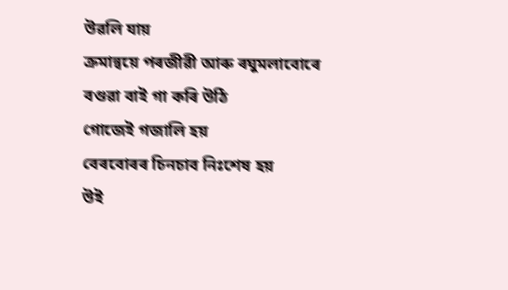উৱলি যায়
ক্ৰমান্বয়ে পৰজীৱী আৰু ৰঘুমলাবোৰে
বগুৱা বাই গা কৰি উঠি
গোজেই গজালি হয়
বেৰবোৰৰ চিনচাব নিঃশেষ হয়
উই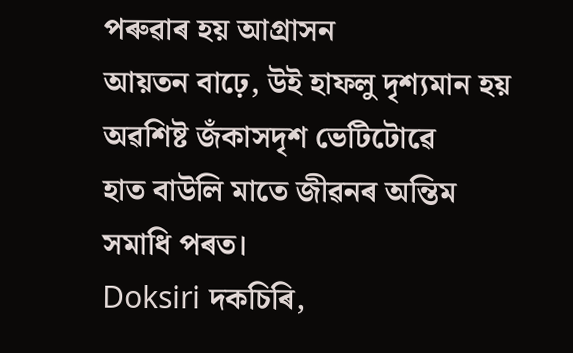পৰুৱাৰ হয় আগ্ৰাসন
আয়তন বাঢ়ে, উই হাফলু দৃশ্যমান হয়
অৱশিষ্ট জঁকাসদৃশ ভেটিটোৱে
হাত বাউলি মাতে জীৱনৰ অন্তিম
সমাধি পৰত।
Doksiri দকচিৰি,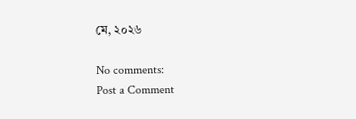মে, ২০২৬

No comments:
Post a Comment